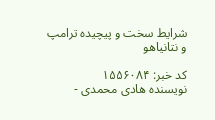شرایط سخت و پیچیده ترامپ و نتانیاهو

کد خبر: ۱۵۵۶۰۸۴
نویسنده هادی محمدی -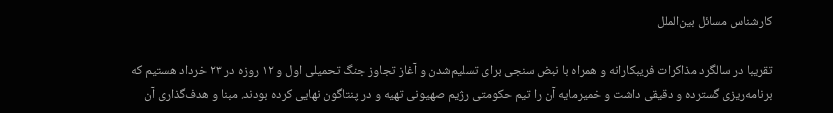کارشناس مسائل بین‌الملل

تقریبا در سالگرد مذاکرات فریبکارانه و همراه با نبض سنجی برای تسلیم‌شدن و آغاز تجاوز جنگ تحمیلی اول و ۱۲ روزه در ۲۳ خرداد هستیم که برنامه‌ریزی گسترده و دقیقی داشت و خمیرمایه آن را تیم حکومتی رژیم صهیونی تهیه و در پنتاگون نهایی کرده بودند. مبنا و هدف‌گذاری آن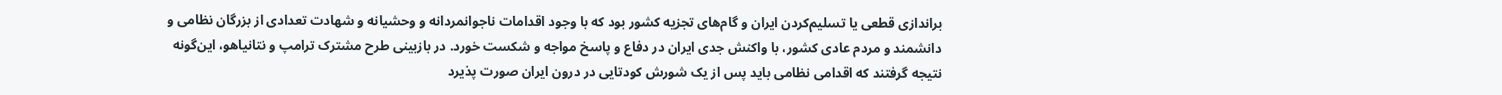براندازی قطعی یا تسلیم‌کردن ایران و گام‌های تجزیه کشور بود که با وجود اقدامات ناجوانمردانه و وحشیانه و شهادت تعدادی از بزرگان نظامی و دانشمند و مردم عادی کشور، با واکنش جدی ایران در دفاع و پاسخ مواجه و شکست خورد. در بازبینی طرح مشترک ترامپ و نتانیاهو، این‌گونه نتیجه گرفتند که اقدامی نظامی باید پس از یک شورش کودتایی در درون ایران صورت پذیرد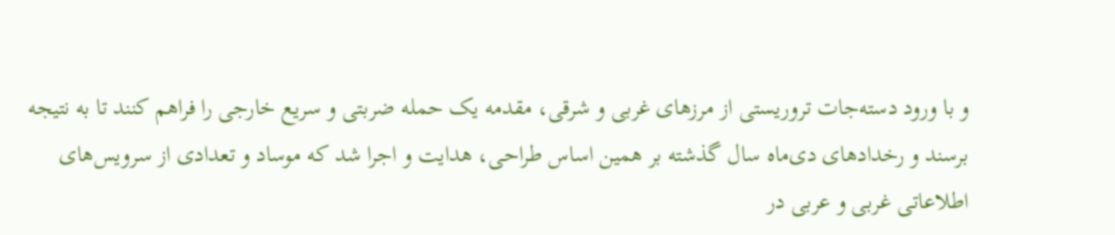و با ورود دسته‌جات تروریستی از مرز‌های غربی و شرقی، مقدمه یک حمله ضربتی و سریع خارجی را فراهم کنند تا به نتیجه برسند و رخداد‌های دی‌ماه سال گذشته بر همین اساس طراحی، هدایت و اجرا شد که موساد و تعدادی از سرویس‌های اطلاعاتی غربی و عربی در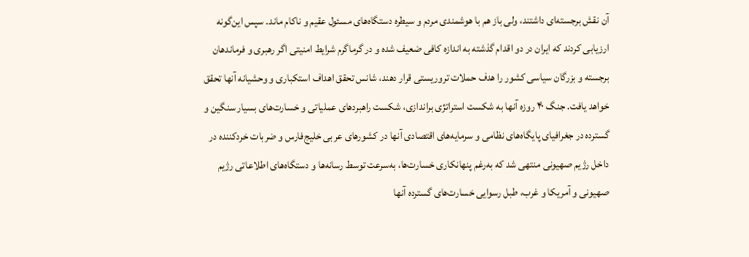آن نقش برجسته‌ای داشتند، ولی باز هم با هوشمندی مردم و سیطره دستگاه‌های مسئول عقیم و ناکام ماند. سپس این‌گونه ارزیابی کردند که ایران در دو اقدام گذشته به اندازه کافی ضعیف شده و در گرماگرم شرایط امنیتی اگر رهبری و فرماندهان برجسته و بزرگان سیاسی کشور را هدف حملات تروریستی قرار دهند، شانس تحقق اهداف استکباری و وحشیانه آنها تحقق خواهد یافت. جنگ ۴۰ روزه آنها به شکست استراتژی براندازی، شکست راهبرد‌های عملیاتی و خسارت‌های بسیار سنگین و گسترده در جغرافیای پایگاه‌های نظامی و سرمایه‌های اقتصادی آنها در کشور‌های عربی خلیج‌فارس و ضربات خردکننده در داخل رژیم صهیونی منتهی شد که به‌رغم پنهانکاری خسارت‌ها، به‌سرعت توسط رسانه‌ها و دستگاه‌های اطلاعاتی رژیم صهیونی و آ‌مریکا و غرب، طبل رسوایی خسارت‌های گسترده آنها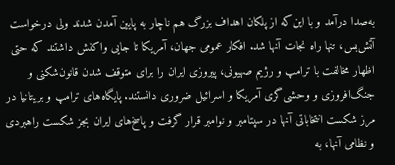به‌صدا درآمد و با این‌که از پلکان اهداف بزرگ هم ناچار به پایین آمدن شدند ولی درخواست آتش‌بس، تنها راه نجات آنها شد. افکار عمومی جهان، آمریکا تا جایی واکنش داشتند که حتی اظهار مخالفت با ترامپ و رژیم صهیونی، پیروزی ایران را برای متوقف شدن قانون‌شکنی و جنگ‌افروزی و وحشی‌گری آمریکا و اسرائیل ضروری دانستند. پایگاه‌های ترامپ و بریتانیا در مرز شکست انتخاباتی آنها در سپتامبر و نوامبر قرار گرفت و پاسخ‌های ایران بجز شکست راهبردی و نظامی آنها، به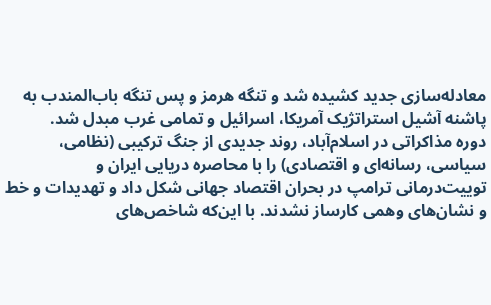معادله‌سازی جدید کشیده شد و تنگه هرمز و پس تنگه باب‌المندب به پاشنه آشیل استراتژیک آمریکا، اسرائیل و تمامی غرب مبدل شد.
دوره مذاکراتی در اسلام‌آباد، روند جدیدی از جنگ ترکیبی (نظامی، سیاسی، رسانه‌ای و اقتصادی) را با محاصره دریایی ایران و توییت‌درمانی ترامپ در بحران اقتصاد جهانی شکل داد و تهدیدات و خط و نشان‌های وهمی کارساز نشدند. با این‌که شاخص‌های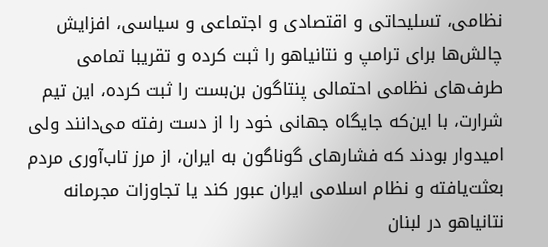نظامی، تسلیحاتی و اقتصادی و اجتماعی و سیاسی، افزایش چالش‌ها برای ترامپ و نتانیاهو را ثبت کرده و تقریبا تمامی طرف‌های نظامی احتمالی پنتاگون بن‌بست را ثبت کرده، این تیم شرارت، با این‌که جایگاه جهانی خود را از دست رفته می‌دانند ولی امیدوار بودند که فشار‌های گوناگون به ایران، از مرز تاب‌آوری مردم بعثت‌یافته و نظام اسلامی ایران عبور کند یا تجاوزات مجرمانه نتانیاهو در لبنان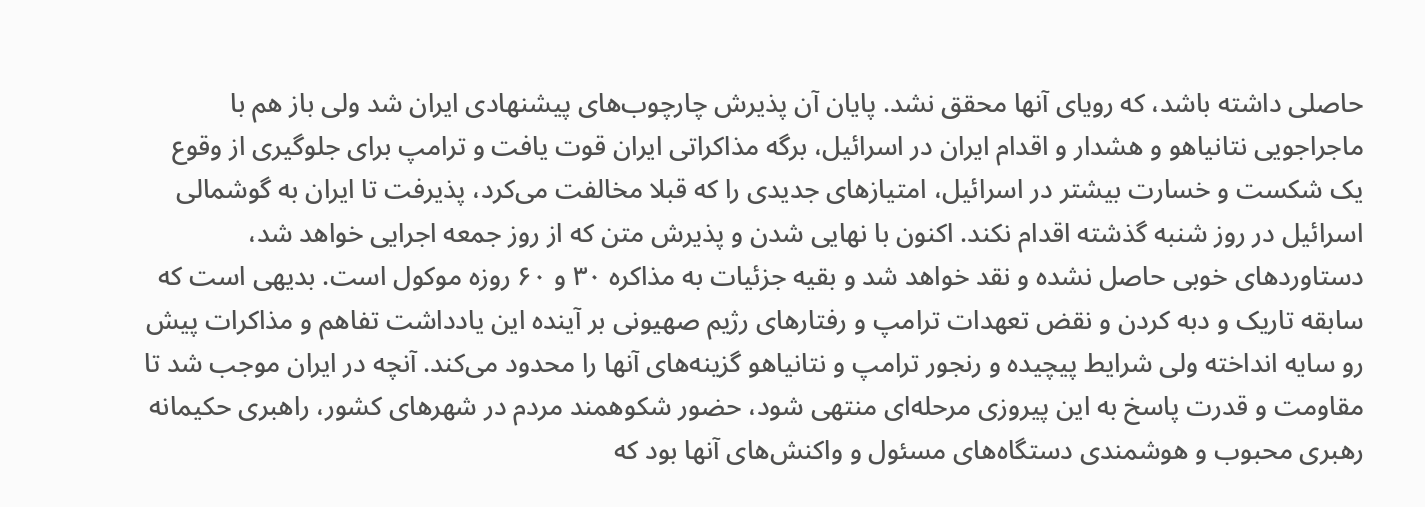حاصلی داشته باشد، که رویای آنها محقق نشد. پایان آن پذیرش چارچوب‌های پیشنهادی ایران شد ولی باز هم با ماجراجویی نتانیاهو و هشدار و اقدام ایران در اسرائیل، برگه مذاکراتی ایران قوت یافت و ترامپ برای جلوگیری از وقوع یک شکست و خسارت بیشتر در اسرائیل، امتیاز‌های جدیدی را که قبلا مخالفت می‌کرد، پذیرفت تا ایران به گوشمالی اسرائیل در روز شنبه گذشته اقدام نکند. اکنون با نهایی شدن و پذیرش متن که از روز جمعه اجرایی خواهد شد، دستاورد‌های خوبی حاصل نشده و نقد خواهد شد و بقیه جزئیات به مذاکره ۳۰ و ۶۰ روزه موکول است. بدیهی است که سابقه تاریک و دبه کردن و نقض تعهدات ترامپ و رفتار‌های رژیم صهیونی بر آینده این یادداشت تفاهم و مذاکرات پیش رو سایه انداخته ولی شرایط پیچیده و رنجور ترامپ و نتانیاهو گزینه‌های آنها را محدود می‌کند. آنچه در ایران موجب شد تا مقاومت و قدرت پاسخ به این پیروزی مرحله‌ای منتهی شود، حضور شکوهمند مردم در شهر‌های کشور، راهبری حکیمانه رهبری محبوب و هوشمندی دستگاه‌های مسئول و واکنش‌های آنها بود که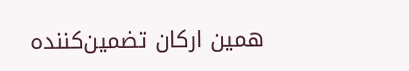همین ارکان تضمین‌کننده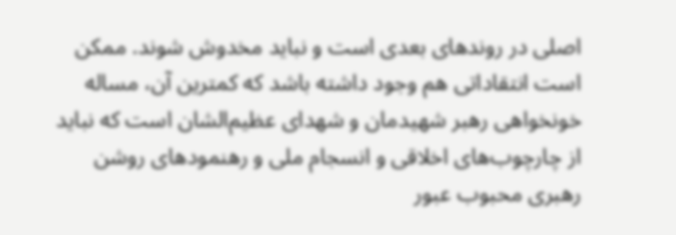اصلی در روند‌های بعدی است و نباید مخدوش شوند. ممکن است انتقاداتی هم وجود داشته باشد که کمترین آن، مساله خونخواهی رهبر شهیدمان و شهدای عظیم‌الشان است که نباید از چارچوب‌های اخلاقی و انسجام ملی و رهنمود‌های روشن رهبری محبوب عبور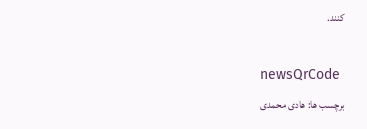کنند.

newsQrCode
برچسب ها: هادی محمدی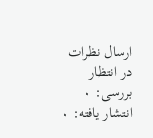ارسال نظرات در انتظار بررسی: ۰ انتشار یافته: ۰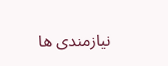نیازمندی ها